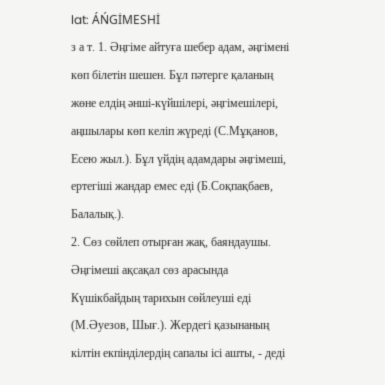lat: ÁŃGİMESHİ
з а т. 1. Әңгіме айтуға шебер адам, әңгімені көп білетін шешен. Бұл пәтерге қаланың жөне елдің әнші-күйшілері, әңгімешілері, аңшылары көп келіп жүреді (С.Мұқанов, Есею жыл.). Бұл үйдің адамдары әңгімеші, ертегіші жандар емес еді (Б.Соқпақбаев, Балалық.).
2. Сөз сөйлеп отырған жақ, баяндаушы. Әңгімеші ақсақал сөз арасында Күшікбайдың тарихын сөйлеуші еді (М.Әуезов, Шығ.). Жердегі қазынаның кілтін екпінділердің сапалы ісі ашты, - деді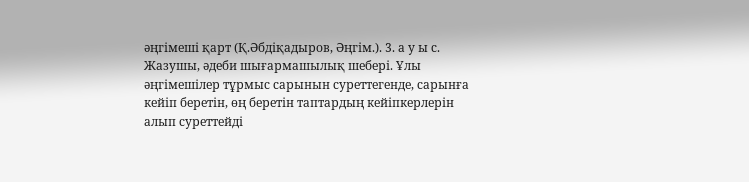әңгімеші қарт (Қ.Әбдіқадыров, Әңгім.). 3. а у ы с. Жазушы, әдеби шығармашылық шебері. Ұлы әңгімешілер тұрмыс сарынын суреттегенде, сарынға кейіп беретін, өң беретін таптардың кейіпкерлерін алып суреттейді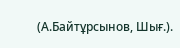(А.Байтұрсынов, Шығ.).